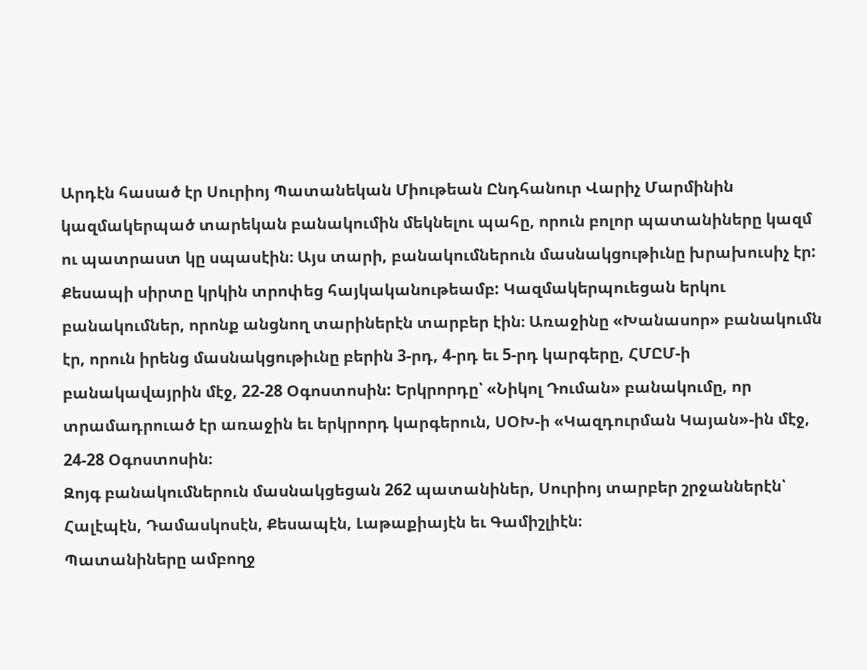Արդէն հասած էր Սուրիոյ Պատանեկան Միութեան Ընդհանուր Վարիչ Մարմինին կազմակերպած տարեկան բանակումին մեկնելու պահը, որուն բոլոր պատանիները կազմ ու պատրաստ կը սպասէին։ Այս տարի, բանակումներուն մասնակցութիւնը խրախուսիչ էր: Քեսապի սիրտը կրկին տրոփեց հայկականութեամբ: Կազմակերպուեցան երկու բանակումներ, որոնք անցնող տարիներէն տարբեր էին։ Առաջինը «Խանասոր» բանակումն էր, որուն իրենց մասնակցութիւնը բերին 3-րդ, 4-րդ եւ 5-րդ կարգերը, ՀՄԸՄ-ի բանակավայրին մէջ, 22-28 Օգոստոսին: Երկրորդը՝ «Նիկոլ Դուման» բանակումը, որ տրամադրուած էր առաջին եւ երկրորդ կարգերուն, ՍՕԽ-ի «Կազդուրման Կայան»-ին մէջ, 24-28 Օգոստոսին։
Զոյգ բանակումներուն մասնակցեցան 262 պատանիներ, Սուրիոյ տարբեր շրջաններէն՝ Հալէպէն, Դամասկոսէն, Քեսապէն, Լաթաքիայէն եւ Գամիշլիէն։
Պատանիները ամբողջ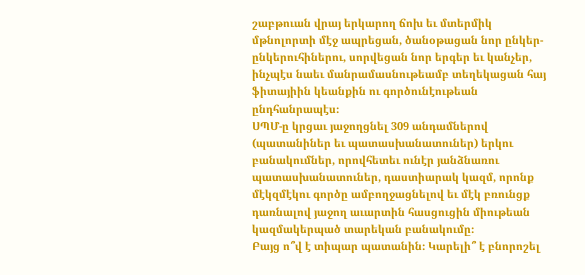շաբթուան վրայ երկարող ճոխ եւ մտերմիկ մթնոլորտի մէջ ապրեցան, ծանօթացան նոր ընկեր-ընկերուհիներու, սորվեցան նոր երգեր եւ կանչեր, ինչպէս նաեւ մանրամասնութեամբ տեղեկացան հայ ֆիտայիին կեանքին ու գործունէութեան ընդհանրապէս։
ՍՊՄ-ը կրցաւ յաջողցնել 309 անդամներով (պատանիներ եւ պատասխանատուներ) երկու բանակումներ, որովհետեւ ունէր յանձնառու պատասխանատուներ, դաստիարակ կազմ, որոնք մէկզմէկու գործը ամբողջացնելով եւ մէկ բռունցք դառնալով յաջող աւարտին հասցուցին միութեան կազմակերպած տարեկան բանակումը։
Բայց ո՞վ է տիպար պատանին։ Կարելի՞ է բնորոշել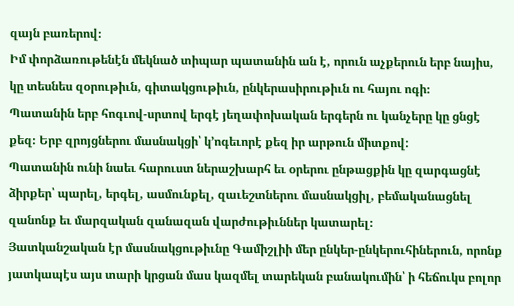զայն բառերով։
Իմ փորձառութենէն մեկնած տիպար պատանին ան է, որուն աչքերուն երբ նայիս, կը տեսնես զօրութիւն, գիտակցութիւն, ընկերասիրութիւն ու հայու ոգի։
Պատանին երբ հոգւով-սրտով երգէ յեղափոխական երգերն ու կանչերը կը ցնցէ քեզ։ Երբ զրոյցներու մասնակցի՝ կ’ոգեւորէ քեզ իր արթուն միտքով:
Պատանին ունի նաեւ հարուստ ներաշխարհ եւ օրերու ընթացքին կը զարգացնէ ձիրքեր՝ պարել, երգել, ասմունքել, զաւեշտներու մասնակցիլ, բեմականացնել զանոնք եւ մարզական զանազան վարժութիւններ կատարել։
Յատկանշական էր մասնակցութիւնը Գամիշլիի մեր ընկեր-ընկերուհիներուն, որոնք յատկապէս այս տարի կրցան մաս կազմել տարեկան բանակումին՝ ի հեճուկս բոլոր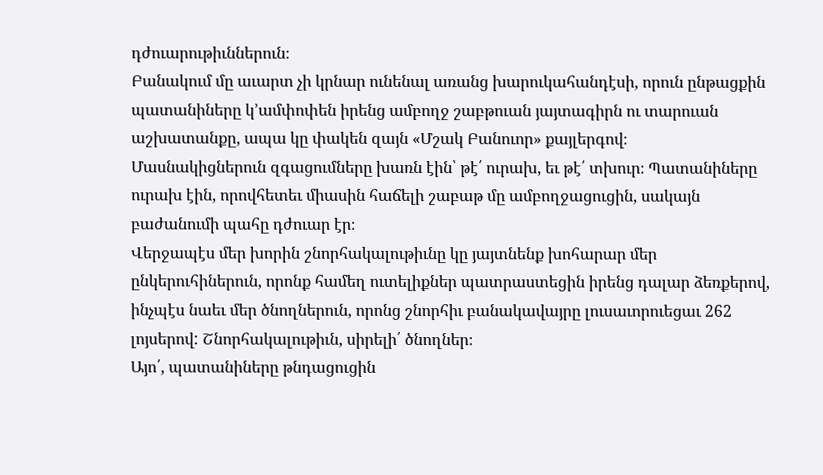դժուարութիւններուն։
Բանակում մը աւարտ չի կրնար ունենալ առանց խարուկահանդէսի, որուն ընթացքին պատանիները կ’ամփոփեն իրենց ամբողջ շաբթուան յայտագիրն ու տարուան աշխատանքը, ապա կը փակեն զայն «Մշակ Բանուոր» քայլերգով։
Մասնակիցներուն զգացումները խառն էին՝ թէ՛ ուրախ, եւ թէ՛ տխուր։ Պատանիները ուրախ էին, որովհետեւ միասին հաճելի շաբաթ մը ամբողջացուցին, սակայն բաժանումի պահը դժուար էր։
Վերջապէս մեր խորին շնորհակալութիւնը կը յայտնենք խոհարար մեր ընկերուհիներուն, որոնք համեղ ուտելիքներ պատրաստեցին իրենց դալար ձեռքերով, ինչպէս նաեւ մեր ծնողներուն, որոնց շնորհիւ բանակավայրը լուսաւորուեցաւ 262 լոյսերով: Շնորհակալութիւն, սիրելի՛ ծնողներ։
Այո՛, պատանիները թնդացուցին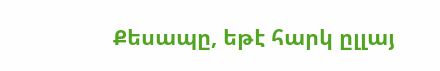Քեսապը, եթէ հարկ ըլլայ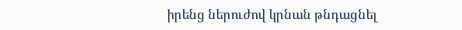իրենց ներուժով կրնան թնդացնել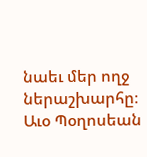նաեւ մեր ողջ ներաշխարհը։
Աւօ Պօղոսեան